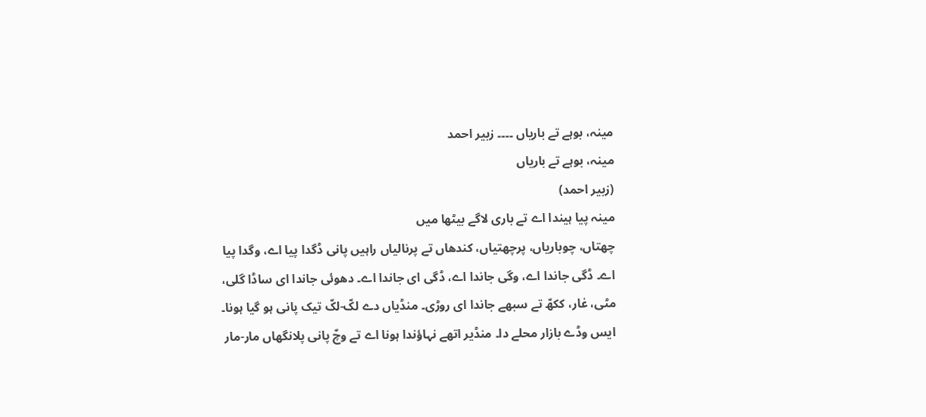مینہ، بوہے تے باریاں ۔۔۔۔ زبیر احمد
مینہ، بوہے تے باریاں
(زبیر احمد)
مینہ پیا ہیندا اے تے باری لاگے بیٹھا میں
چھتاں، چوباریاں، پرچھتیاں، کندھاں تے پرنالیاں راہیں پانی ڈگدا پیا اے، وگدا پیا اے۔ ڈگی جاندا اے، وگی جاندا اے، ڈگی ای جاندا اے۔ دھوئی جاندا ای ساڈا گلی، مٹی، غار، ککھّ تے سبھے جاندا ای روڑی۔ منڈیاں دے لکّ-لکّ تیک پانی ہو گیا ہونا۔ ایس وڈے بازار محلے دا۔ منڈیر اتھے نہاؤندا ہونا اے تے وچّ پانی پلانگھاں مار-مار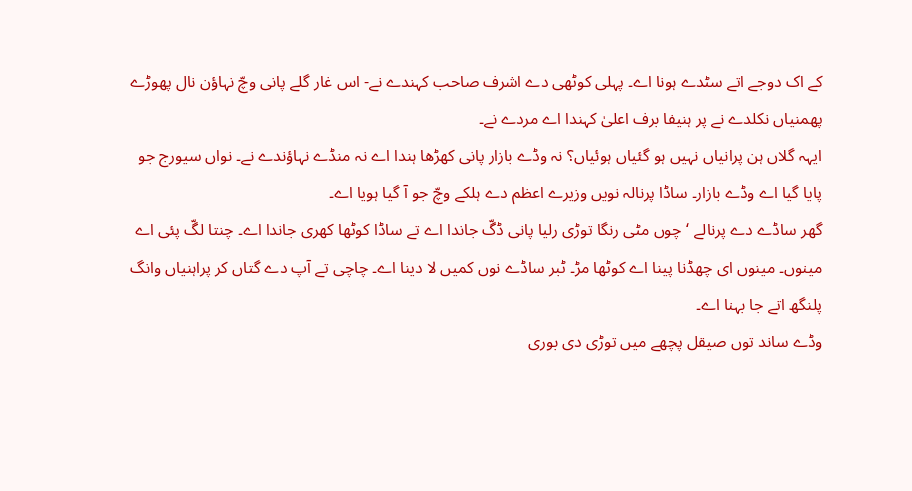کے اک دوجے اتے سٹدے ہونا اے۔ پہلی کوٹھی دے اشرف صاحب کہندے نے- اس غار گلے پانی وچّ نہاؤن نال پھوڑے پھمنیاں نکلدے نے پر ہنیفا برف اعلیٰ کہندا اے مردے نے۔
ایہہ گلاں ہن پرانیاں نہیں ہو گئیاں ہوئیاں؟ نہ وڈے بازار پانی کھڑھا ہندا اے نہ منڈے نہاؤندے نے۔ نواں سیورج جو پایا گیا اے وڈے بازار۔ ساڈا پرنالہ نویں وزیرے اعظم دے ہلکے وچّ جو آ گیا ہویا اے۔
گھر ساڈے دے پرنالے ‘چوں مٹی رنگا توڑی رلیا پانی ڈگّ جاندا اے تے ساڈا کوٹھا کھری جاندا اے۔ چنتا لگّ پئی اے مینوں۔ مینوں ای چھڈنا پینا اے کوٹھا مڑ۔ ٹبر ساڈے نوں کمیں لا دینا اے۔ چاچی تے آپ دے گتاں کر پراہنیاں وانگ پلنگھ اتے جا بہنا اے۔
وڈے ساند توں صیقل پچھے میں توڑی دی بوری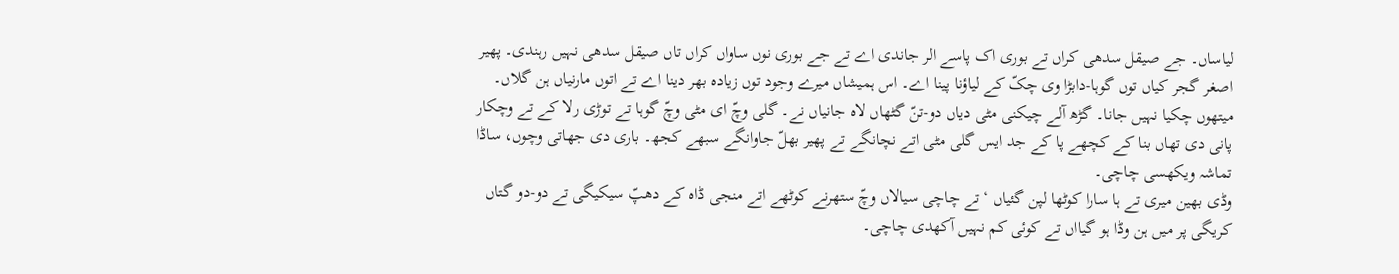لیاساں۔ جے صیقل سدھی کراں تے بوری اک پاسے الر جاندی اے تے جے بوری نوں ساواں کراں تاں صیقل سدھی نہیں رہندی۔ پھیر اصغر گجر کیاں توں گوہا-دابڑا وی چکّ کے لیاؤنا پینا اے۔ اس ہمیشاں میرے وجود توں زیادہ بھر دینا اے تے اتوں مارنیاں ہن گلاں۔ میتھوں چکیا نہیں جانا۔ گڑھ آلے چیکنی مٹی دیاں دو-تنّ گٹھاں لاہ جانیاں نے۔ گلی وچّ ای مٹی وچّ گوہا تے توڑی رلا کے تے وچکار پانی دی تھاں بنا کے کچھے پا کے جد ایس گلی مٹی اتے نچانگے تے پھیر بھلّ جاوانگے سبھے کجھ۔ باری دی جھاتی وچوں، ساڈا تماشہ ویکھسی چاچی۔
وڈی بھین میری تے ہا سارا کوٹھا لپن گئیاں ‘تے چاچی سیالاں وچّ ستھرنے کوٹھے اتے منجی ڈاہ کے دھپّ سیکیگی تے دو-دو گتاں کریگی پر میں ہن وڈا ہو گیااں تے کوئی کم نہیں آکھدی چاچی۔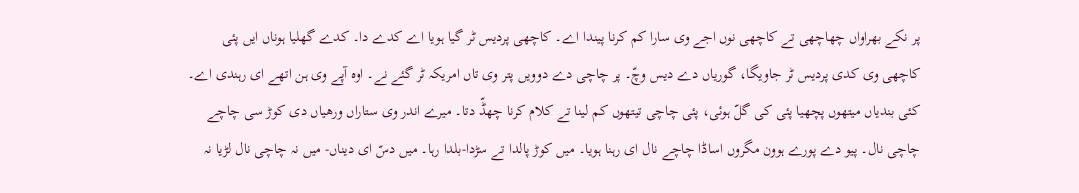پر نکے بھراواں چھاچھی تے کاچھی نوں اجے وی سارا کم کرنا پیندا اے۔ کاچھی پردیس ٹر گیا ہویا اے کدے دا۔ کدے گھلیا ہوناں ایں پئی کاچھی وی کدی پردیس ٹر جاویگا، گوریاں دے دیس وچّ۔ پر چاچی دے دوویں پتر وی تاں امریکہ ٹر گئے نے۔ اوہ آپے وی ہن اتھے ای رہندی اے۔ کئی بندیاں میتھوں پچھیا پئی کی گلّ ہوئی، پئی چاچی تیتھوں کم لینا تے کلام کرنا چھڈّ دتا۔ میرے اندر وی ستاراں ورھیاں دی کوڑ سی چاچے چاچی نال۔ پیو دے پورے ہوون مگروں اساڈا چاچے نال ای رہنا ہویا۔ میں کوڑ پالدا تے سڑدا-بلدا رہا۔ میں دسّ ای دیناں- میں نہ چاچی نال لڑیا نہ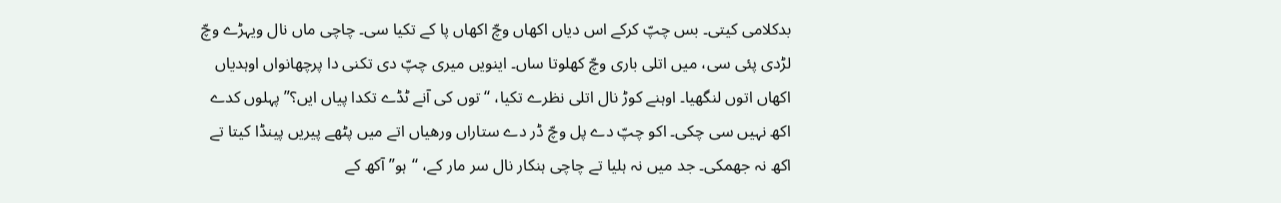بدکلامی کیتی۔ بس چپّ کرکے اس دیاں اکھاں وچّ اکھاں پا کے تکیا سی۔ چاچی ماں نال ویہڑے وچّ لڑدی پئی سی، میں اتلی باری وچّ کھلوتا ساں۔ اینویں میری چپّ دی تکنی دا پرچھانواں اوہدیاں اکھاں اتوں لنگھیا۔ اوہنے کوڑ نال اتلی نظرے تکیا، ‘‘توں کی آنے ٹڈے تکدا پیاں ایں؟” پہلوں کدے اکھ نہیں سی چکی۔ اکو چپّ دے پل وچّ ڈر دے ستاراں ورھیاں اتے میں پٹھے پیریں پینڈا کیتا تے اکھ نہ جھمکی۔ جد میں نہ ہلیا تے چاچی ہنکار نال سر مار کے، ‘‘ہو” آکھ کے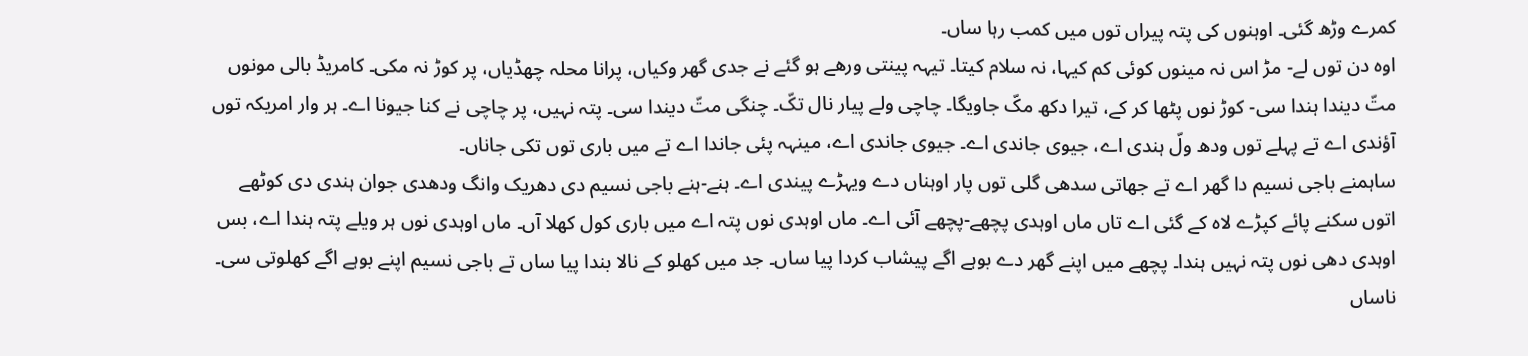کمرے وڑھ گئی۔ اوہنوں کی پتہ پیراں توں میں کمب رہا ساں۔
اوہ دن توں لے- مڑ اس نہ مینوں کوئی کم کیہا، نہ سلام کیتا۔ تیہہ پینتی ورھے ہو گئے نے جدی گھر وکیاں، پرانا محلہ چھڈیاں، پر کوڑ نہ مکی۔ کامریڈ بالی مونوں متّ دیندا ہندا سی- کوڑ نوں پٹھا کر کے، تیرا دکھ مکّ جاویگا۔ چاچی ولے پیار نال تکّ۔ چنگی متّ دیندا سی۔ پتہ نہیں، پر چاچی نے کنا جیونا اے۔ ہر وار امریکہ توں آؤندی اے تے پہلے توں ودھ ولّ ہندی اے، جیوی جاندی اے۔ جیوی جاندی اے، مینہہ پئی جاندا اے تے میں باری توں تکی جاناں۔
ساہمنے باجی نسیم دا گھر اے تے جھاتی سدھی گلی توں پار اوہناں دے ویہڑے پیندی اے۔ ہنے-ہنے باجی نسیم دی دھریک وانگ ودھدی جوان ہندی دی کوٹھے اتوں سکنے پائے کپڑے لاہ کے گئی اے تاں ماں اوہدی پچھے-پچھے آئی اے۔ ماں اوہدی نوں پتہ اے میں باری کول کھلا آں۔ ماں اوہدی نوں ہر ویلے پتہ ہندا اے، بس اوہدی دھی نوں پتہ نہیں ہندا۔ پچھے میں اپنے گھر دے بوہے اگے پیشاب کردا پیا ساں۔ جد میں کھلو کے نالا بندا پیا ساں تے باجی نسیم اپنے بوہے اگے کھلوتی سی۔ ناساں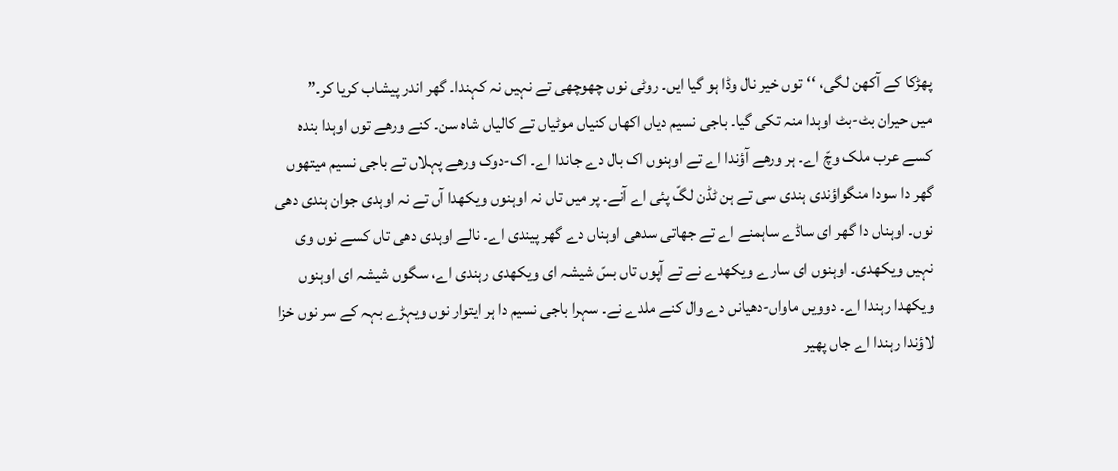پھڑکا کے آکھن لگی، ‘‘توں خیر نال وڈا ہو گیا ایں۔ روٹی نوں چھوچھی تے نہیں نہ کہندا۔ گھر اندر پیشاب کریا کر۔”
میں حیران بٹ-بٹ اوہدا منہ تکی گیا۔ باجی نسیم دیاں اکھاں کنیاں موٹیاں تے کالیاں شاہ سن۔ کنے ورھے توں اوہدا بندہ کسے عرب ملک وچّ اے۔ ہر ورھے آؤندا اے تے اوہنوں اک بال دے جاندا اے۔ اک-دوک ورھے پہلاں تے باجی نسیم میتھوں گھر دا سودا منگواؤندی ہندی سی تے ہن ٹڈن لگّ پئی اے آنے۔ پر میں تاں نہ اوہنوں ویکھدا آں تے نہ اوہدی جوان ہندی دھی نوں۔ اوہناں دا گھر ای ساڈے ساہمنے اے تے جھاتی سدھی اوہناں دے گھر پیندی اے۔ نالے اوہدی دھی تاں کسے نوں وی نہیں ویکھدی۔ اوہنوں ای سارے ویکھدے نے تے آپوں تاں بسّ شیشہ ای ویکھدی رہندی اے، سگوں شیشہ ای اوہنوں ویکھدا رہندا اے۔ دوویں ماواں-دھیانں دے وال کنے ملدے نے۔ سہرا باجی نسیم دا ہر ایتوار نوں ویہڑے بہہ کے سر نوں خزا لاؤندا رہندا اے جاں پھیر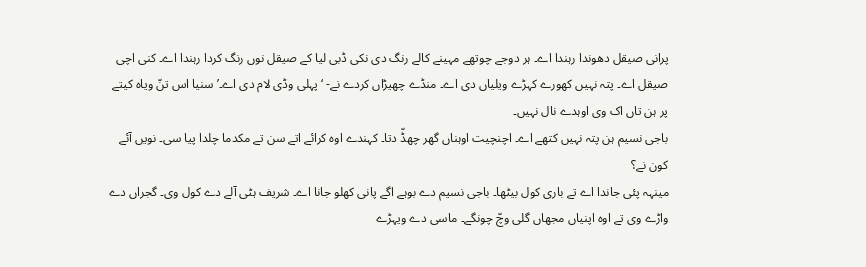پرانی صیقل دھوندا رہندا اے۔ ہر دوجے چوتھے مہینے کالے رنگ دی نکی ڈبی لیا کے صیقل نوں رنگ کردا رہندا اے۔ کنی اچی صیقل اے۔ پتہ نہیں کھورے کہڑے ویلیاں دی اے۔ منڈے چھیڑاں کردے نے- ‘پہلی وڈی لام دی اے۔’ سنیا اس تنّ ویاہ کیتے پر ہن تاں اک وی اوہدے نال نہیں۔
باجی نسیم ہن پتہ نہیں کتھے اے۔ اچنچیت اوہناں گھر چھڈّ دتا۔ کہندے اوہ کرائے اتے سن تے مکدما چلدا پیا سی۔ نویں آئے کون نے؟
مینہہ پئی جاندا اے تے باری کول بیٹھا۔ باجی نسیم دے بوہے اگے پانی کھلو جانا اے۔ شریف ہٹی آلے دے کول وی۔ گجراں دے واڑے وی تے اوہ اپنیاں مجھاں گلی وچّ چونگے۔ ماسی دے ویہڑے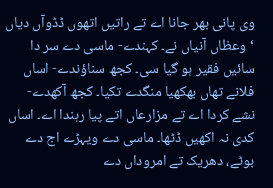وی پانی بھر جانا اے تے راتیں اتھوں ڈڈوآں دیاں ‘وعظاں آنیاں نے۔ کہندے- ماسی دے سر دا سائیں فقیر ہو گیا سی۔ کجھ سناؤندے- اساں فلانے تھاں بھکھیا منگدے تکیا۔ کجھ آکھدے- نشے کردا اے تے مزارعاں اتے پیا رہندا اے۔ اساں کدی نہ اکھیں ڈٹھا۔ ماسی دے ویہڑے اج دے بوٹے، دھریک تے امروداں دے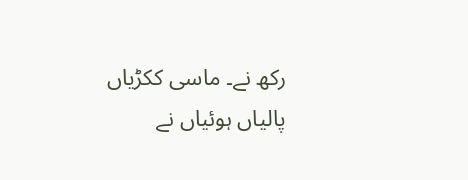رکھ نے۔ ماسی ککڑیاں پالیاں ہوئیاں نے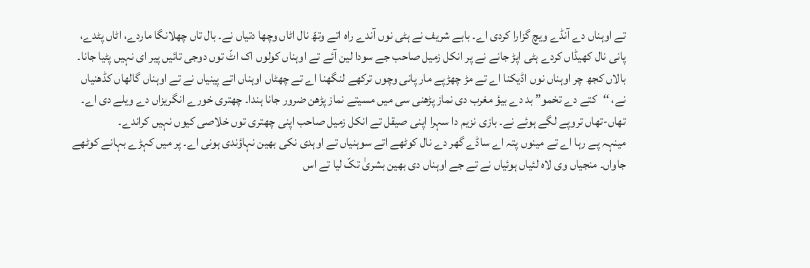تے اوہناں دے آنڈے ویچ گزارا کردی اے۔ بابے شریف نے ہٹی نوں آندے راہ اتے وتھّ نال اٹاں وچھا دتیاں نے۔ بال تاں چھلانگا ماردے، اٹاں پٹدے، پانی نال کھیڈاں کردے ہٹی اپڑ جانے نے پر انکل زمیل صاحب جے سودا لین آئے تے اوہناں کولوں اک اٹّ توں دوجی تائیں پیر ای نہیں پٹیا جانا۔ بالاں کجھ چر اوہناں نوں اڈیکنا اے تے مڑ چھڑپے مار پانی وچوں ترکھے لنگھنا اے تے چھٹاں اوہناں اتے پینیاں نے تے اوہناں گالھاں کڈھنیاں نے، ‘‘کتے دے تخمو” بد دے بیؤ مغرب دی نماز پڑھنی سی میں مسیتے نماز پڑھن ضرور جانا ہندا۔ چھتری خورے انگریزاں دے ویلے دی اے۔ تھاں-تھاں تروپے لگے ہوئے نے۔ بازی نزیم دا سہرا اپنی صیقل تے انکل زمیل صاحب اپنی چھتری توں خلاصی کیوں نہیں کراندے۔
مینہہ پے رہا اے تے مینوں پتہ اے ساڈے گھر دے نال کوٹھے اتے سوہنیاں تے اوہدی نکی بھین نہاؤندی ہونی اے۔ پر میں کہڑے بہانے کوٹھے جاواں۔ منجیاں وی لاہ لئیاں ہوئیاں نے تے جے اوہناں دی بھین بشریٰ تکّ لیا تے اس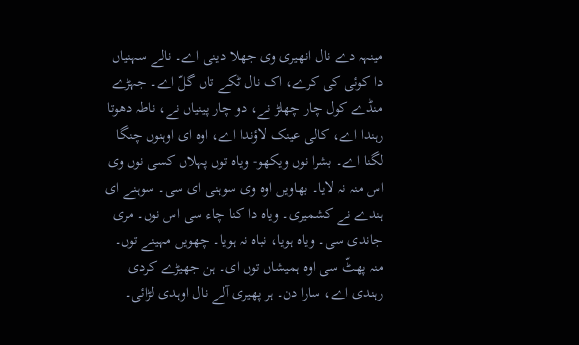مینہہ دے نال انھیری وی جھلا دینی اے۔ نالے سہنیاں دا کوئی کی کرے، اک نال ٹکے تاں گلّ اے۔ جہڑے منڈے کول چار چھلڑ نے، دو چار پینیاں نے، ناطہ دھوتا رہندا اے، کالی عینک لاؤندا اے، اوہ ای اوہنوں چنگا لگنا اے۔ بشرا نوں ویکھو- ویاہ توں پہلاں کسی نوں وی اس منہ نہ لایا۔ بھاویں اوہ وی سوہنی ای سی۔ سوہنے ای ہندے نے کشمیری۔ ویاہ دا کنا چاء سی اس نوں۔ مری جاندی سی۔ ویاہ ہویا، نباہ نہ ہویا۔ چھویں مہینے توں۔
منہ پھٹّ سی اوہ ہمیشاں توں ای۔ ہن جھیڑے کردی رہندی اے، سارا دن۔ ہر پھیری آلے نال اوہدی لڑائی۔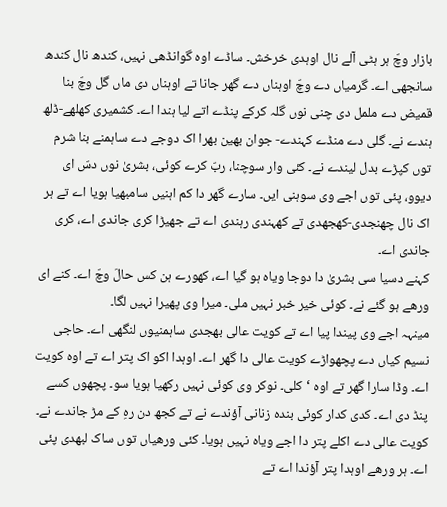بازار وچّ ہر ہٹی آلے نال اوہدی خرخش۔ ساڈے اوہ گوانڈھی نہیں، کندھ نال کندھ سانجھی اے۔ گرمیاں دے وچّ اوہناں دے گھر جانا تے اوہناں دی ماں گل وچّ بنا قمیض دے ململ دی چنی نوں گلہ کرکے پنڈے اتے لیا ہندا اے۔ کشمیری کھلھے-ڈلھ ہندے نے۔ گلی دے منڈے کہندے- جوان بھین بھرا اک دوجے دے ساہمنے بنا شرم توں کپڑے بدل لیندے نے۔ کئی وار سوچنا، ربّ کرے کوئی، بشریٰ نوں دسّ ای دیوو، پئی توں اجے وی سوہنی ایں۔ سارے گھر دا کم اہنیں سامبھیا ہویا اے تے ہر اک نال چھنجدی-کھجھدی تے کھہندی رہندی اے تے جھیڑا کری جاندی اے، کری جاندی اے۔
کہنے دسیا سی بشریٰ دا دوجا ویاہ ہو گیا اے، کھورے ہن کس حالَ وچّ اے۔ کنے ای ورھے ہو گئے نے۔ کوئی خیر خبر نہیں ملی۔ میرا وی پھیرا نہیں لگا۔
مینہہ اجے وی پیندا پیا اے تے کویت عالی بھجدی ساہمنیوں لنگھی اے۔ حاجی نسیم کیاں دے پچھواڑے کویت عالی دا گھر اے۔ اوہدا اکو اک پتر اے تے اوہ کویت اے۔ وڈا سارا گھر تے اوہ ‘کلی۔ نوکر وی کوئی نہیں رکھیا ہویا سو۔ پچھوں کسے پنڈ دی اے۔ کدی کدار کوئی بندہ زنانی آؤندے نے تے کجھ دن رہِ کے مڑ جاندے نے۔ کویت عالی دے اکلے پتر دا اجے ویاہ نہیں ہویا۔ کئی ورھیاں توں ساک لبھدی پئی اے۔ ہر ورھے اوہدا پتر آؤندا اے تے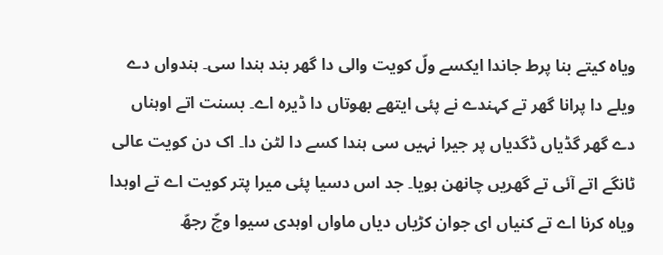ویاہ کیتے بنا پرط جاندا ایکسے ولّ کویت والی دا گھر بند ہندا سی۔ ہندواں دے ویلے دا پرانا گھر تے کہندے نے پئی ایتھے بھوتاں دا ڈیرہ اے۔ بسنت اتے اوہناں دے گھر گڈیاں ڈگدیاں پر جیرا نہیں سی ہندا کسے دا لٹن دا۔ اک دن کویت عالی ٹانگے اتے آئی تے گھریں چانھن ہویا۔ جد اس دسیا پئی میرا پتر کویت اے تے اوہدا ویاہ کرنا اے تے کنیاں ای جوان کڑیاں دیاں ماواں اوہدی سیوا وچّ رجھّ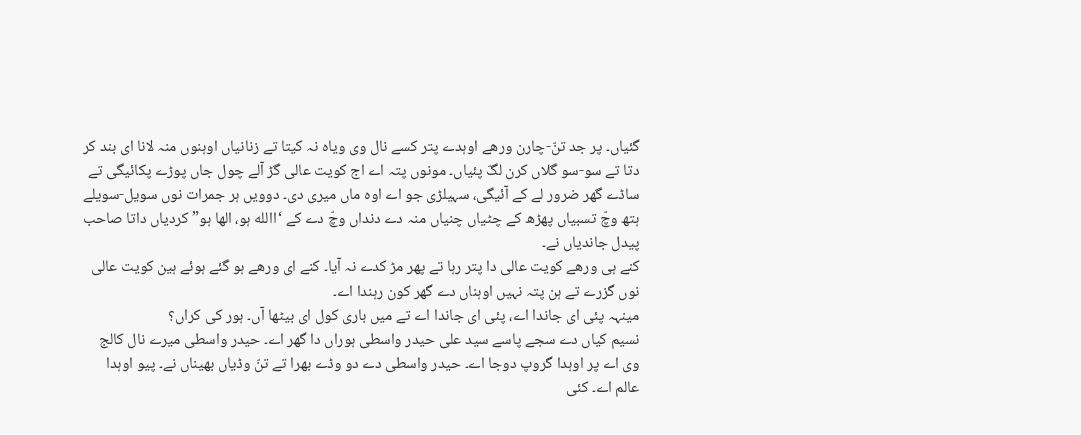گئیاں۔ پر جد تنّ-چارن ورھے اوہدے پتر کسے نال وی ویاہ نہ کیتا تے زنانیاں اوہنوں منہ لانا ای بند کر دتا تے سو-سو گلاں کرن لگّ پئیاں۔ مونوں پتہ اے اج کویت عالی گڑ آلے چول جاں پوڑے پکائیگی تے ساڈے گھر ضرور لے کے آئیگی، سہیلڑی جو اے اوہ ماں میری دی۔ دوویں ہر جمرات نوں سویل-سویلے ہتھ وچّ تسبیاں پھڑھ کے چٹیاں چنیاں منہ دے دنداں وچّ دے کے ‘االله ہو، الھا ہو” کردیاں داتا صاحب پیدل جاندیاں نے۔
کنے ہی ورھے کویت عالی دا پتر رہا تے پھر مڑ کدے نہ آیا۔ کنے ای ورھے ہو گئے ہوئے ہین کویت عالی نوں گزرے تے ہن پتہ نہیں اوہناں دے گھر کون رہندا اے۔
مینہہ پئی ای جاندا اے، پئی ای جاندا اے تے میں باری کول ای بیٹھا آں۔ ہور کی کراں؟
نسیم کیاں دے سجے پاسے سید علی حیدر واسطی ہوراں دا گھر اے۔ حیدر واسطی میرے نال کالج وی اے پر اوہدا گروپ دوجا اے۔ حیدر واسطی دے دو وڈے بھرا تے تنّ وڈیاں بھیناں نے۔ پیو اوہدا عالم اے۔ کئی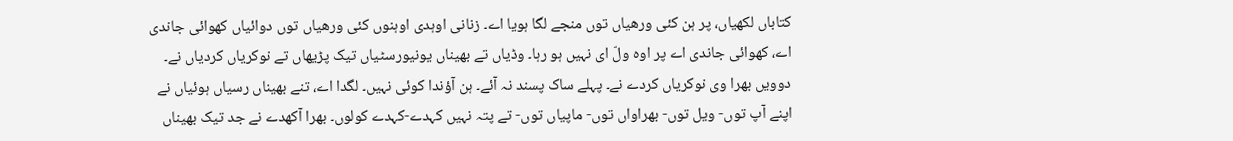کتاباں لکھیاں، پر ہن کئی ورھیاں توں منجے لگا ہویا اے۔ زنانی اوہدی اوہنوں کئی ورھیاں توں دوائیاں کھوائی جاندی اے، کھوائی جاندی اے پر اوہ ولّ ای نہیں ہو رہا۔ وڈیاں تے بھیناں یونیورسٹیاں تیک پڑیھاں تے نوکریاں کردیاں نے۔ دوویں بھرا وی نوکریاں کردے نے۔ پہلے ساک پسند نہ آئے۔ ہن آؤندا کوئی نہیں۔ لگدا اے، تنے بھیناں رسیاں ہوئیاں نے اپنے آپ توں- ویل توں- بھراواں توں- ماپیاں توں- تے پتہ نہیں کہدے-کہدے کولوں۔ بھرا آکھدے نے جد تیک بھیناں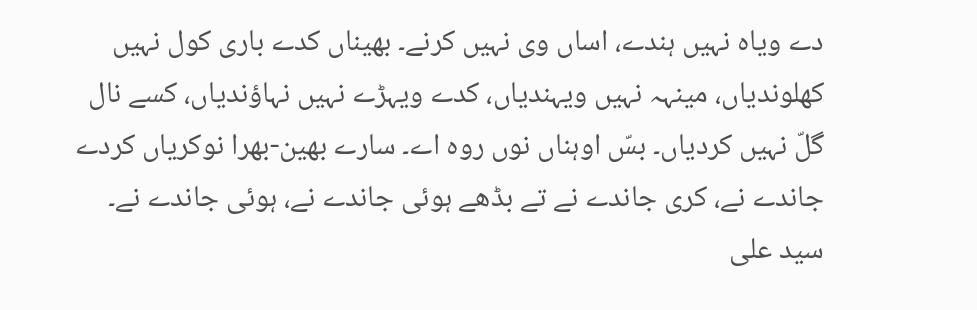دے ویاہ نہیں ہندے، اساں وی نہیں کرنے۔ بھیناں کدے باری کول نہیں کھلوندیاں، مینہہ نہیں ویہندیاں، کدے ویہڑے نہیں نہاؤندیاں، کسے نال گلّ نہیں کردیاں۔ بسّ اوہناں نوں روہ اے۔ سارے بھین-بھرا نوکریاں کردے جاندے نے، کری جاندے نے تے بڈھے ہوئی جاندے نے، ہوئی جاندے نے۔
سید علی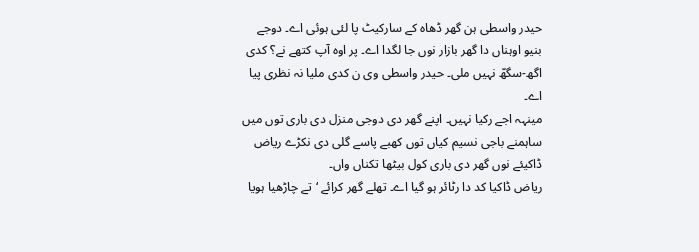حیدر واسطی ہن گھر ڈھاہ کے سارکیٹ پا لئی ہوئی اے۔ دوجے بنیو اوہناں دا گھر بازار نوں جا لگدا اے۔ پر اوہ آپ کتھے نے؟ کدی اگھ-سگھّ نہیں ملی۔ حیدر واسطی وی ن کدی ملیا نہ نظری پیا اے۔
مینہہ اجے رکیا نہیں۔ اپنے گھر دی دوجی منزل دی باری توں میں ساہمنے باجی نسیم کیاں توں کھبے پاسے گلی دی نکڑے ریاض ڈاکیئے نوں گھر دی باری کول بیٹھا تکناں واں۔
ریاض ڈاکیا کد دا رٹائر ہو گیا اے۔ تھلے گھر کرائے ‘تے چاڑھیا ہویا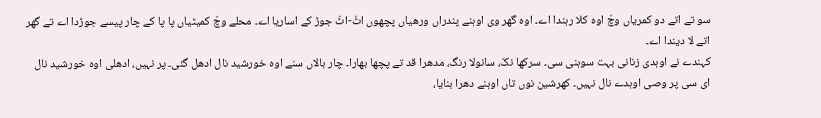سو تے اتے دو کمریاں وچّ اوہ کلا رہندا اے۔ اوہ گھر وی اوہنے پندراں ورھیاں پچھوں اٹّ-اٹّ جوڑ کے اساریا اے۔ محلے وچّ کمیٹیاں پا پا کے چار پیسے جوڑدا اے تے گھر اتے لا دیندا اے۔
کہندے نے اوہدی زنانی بہت سوہنی سی۔ سرکھا نکّ، سانولا رنگ، مدھرا قد تے پچھا بھارا۔ چار بالاں سنے اوہ خورشید نال ادھل گئی۔ پر نہیں، ادھلی اوہ خورشید نال ای سی پر وصی اوہدے نال نہیں۔ کھرشین نوں تاں اوہنے دھرا بنایا،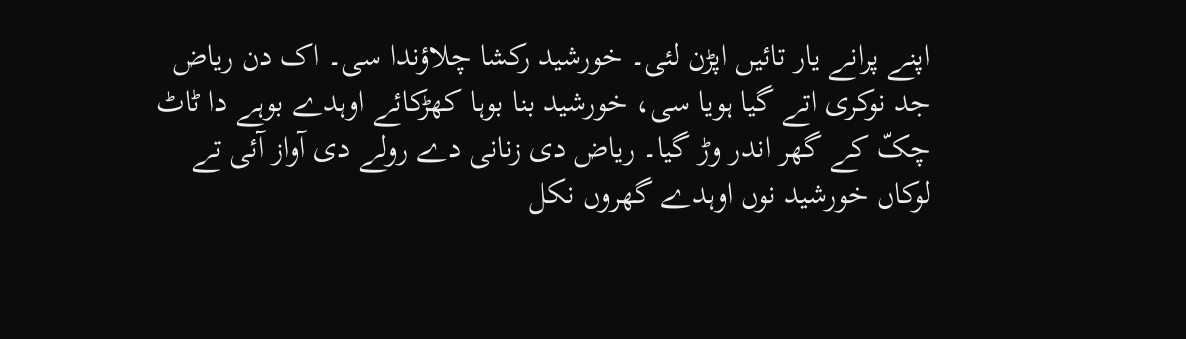اپنے پرانے یار تائیں اپڑن لئی۔ خورشید رکشا چلاؤندا سی۔ اک دن ریاض جد نوکری اتے گیا ہویا سی، خورشید بنا بوہا کھڑکائے اوہدے بوہے دا ٹاٹ چکّ کے گھر اندر وڑ گیا۔ ریاض دی زنانی دے رولے دی آواز آئی تے لوکاں خورشید نوں اوہدے گھروں نکل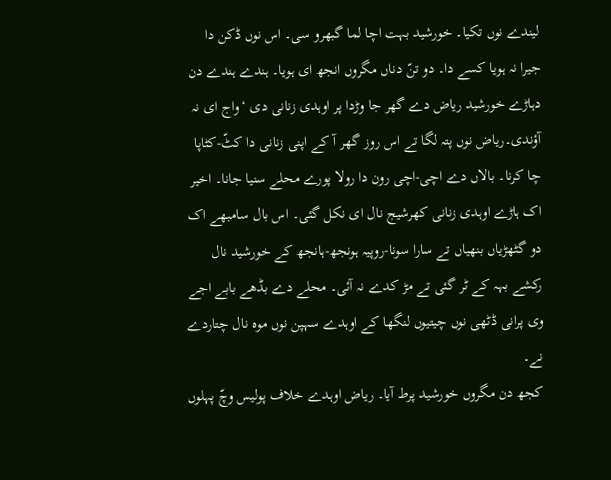لیندے نوں تکیا۔ خورشید بہت اچا لما گبھرو سی۔ اس نوں ڈکن دا جیرا نہ ہویا کسے دا۔ دو تنّ دناں مگروں انجھ ای ہویا۔ ہندے ہندے دن دہاڑے خورشید ریاض دے گھر جا وڑدا پر اوہدی زنانی دی ‘واج ای نہ آؤندی۔ریاض نوں پتہ لگا تے اس روز گھر آ کے اپنی زنانی دا کٹّ-کٹاپا چا کرنا۔ بالاں دے اچی-اچی رون دا رولا پورے محلے سنیا جانا۔ اخیر اک ہاڑے اوہدی زنانی کھرشیج نال ای نکل گئی۔ اس بال سامبھے اک دو گٹھڑیاں بنھیاں تے سارا سونا-روپیہ ہونجھ-ہانجھ کے خورشید نال رکشے بہہ کے ٹر گئی تے مڑ کدے نہ آئی۔ محلے دے بڈھے بابے اجے وی پرانی ڈٹھی نوں چیتیوں لنگھا کے اوہدے سہپن نوں موہ نال چتاردے نے۔
کجھ دن مگروں خورشید پرط آیا۔ ریاض اوہدے خلاف پولیس وچّ پہلوں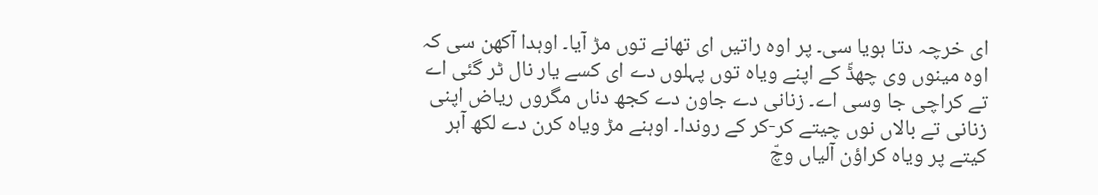ای خرچہ دتا ہویا سی۔ پر اوہ راتیں ای تھانے توں مڑ آیا۔ اوہدا آکھن سی کہ اوہ مینوں وی چھڈّ کے اپنے ویاہ توں پہلوں دے ای کسے یار نال ٹر گئی اے تے کراچی جا وسی اے۔ زنانی دے جاون دے کجھ دناں مگروں ریاض اپنی زنانی تے بالاں نوں چیتے کر-کر کے روندا۔ اوہنے مڑ ویاہ کرن دے لکھ آہر کیتے پر ویاہ کراؤن آلیاں وچّ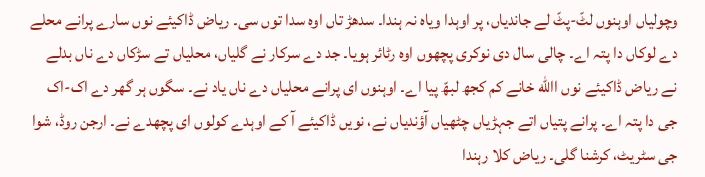وچولیاں اوہنوں لٹّ-پٹّ لے جاندیاں، پر اوہدا ویاہ نہ ہندا۔ سدھڑ تاں اوہ سدا توں سی۔ ریاض ڈاکیئے نوں سارے پرانے محلے دے لوکاں دا پتہ اے۔ چالی سال دی نوکری پچھوں اوہ رٹائر ہویا۔ جد دے سرکار نے گلیاں، محلیاں تے سڑکاں دے ناں بدلے نے ریاض ڈاکیئے نوں االله خانے کم کجھ لبھّ پیا اے۔ اوہنوں ای پرانے محلیاں دے ناں یاد نے۔ سگوں ہر گھر دے اک-اک جی دا پتہ اے۔ پرانے پتیاں اتے جہڑیاں چٹھیاں آؤندیاں نے، نویں ڈاکیئے آ کے اوہدے کولوں ای پچھدے نے۔ ارجن روڈ، شوا جی سٹریٹ، کرشنا گلی۔ ریاض کلا رہندا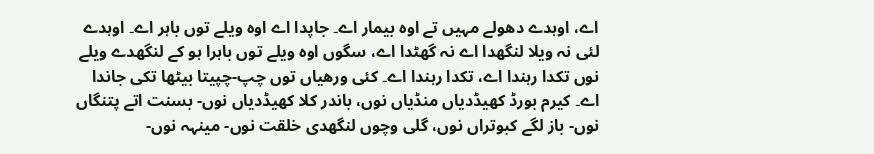اے، اوہدے دھولے مہیں تے اوہ بیمار اے۔ جاپدا اے اوہ ویلے توں باہر اے۔ اوہدے لئی نہ ویلا لنگھدا اے نہ گھٹدا اے، سگوں اوہ ویلے توں باہرا ہو کے لنگھدے ویلے نوں تکدا رہندا اے، تکدا رہندا اے۔ کئی ورھیاں توں چپ-چپیتا بیٹھا تکی جاندا اے۔ کیرم بورڈ کھیڈدیاں منڈیاں نوں، باندر کلا کھیڈدیاں نوں- بسنت اتے پتنگاں نوں- باز لگے کبوتراں نوں، گلی وچوں لنگھدی خلقت نوں- مینہہ نوں-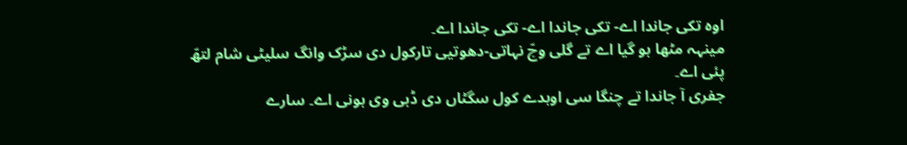اوہ تکی جاندا اے- تکی جاندا اے- تکی جاندا اے۔
مینہہ مٹھا ہو گیا اے تے گلی وچّ نہاتی-دھوتیی تارکول دی سڑک وانگ سلیٹی شام لتھّ پئی اے۔
جفری آ جاندا تے چنگا سی اوہدے کول سگٹاں دی ڈبی وی ہونی اے۔ سارے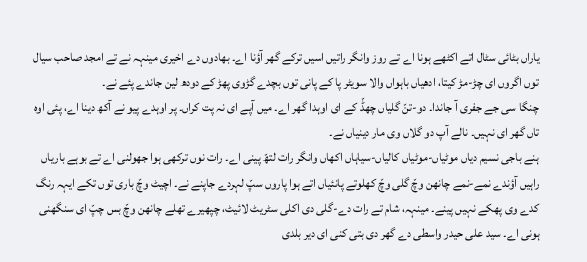یاراں بٹائی سٹال اتے اکٹھے ہونا اے تے روز وانگر راتیں اسیں ترکے گھر آؤنا اے۔ بھادوں دے اخیری مینہہ نے تے امجد صاحب سیال توں اگروں ای چڑ-مڑ کیتا، ادھیاں باہواں والا سویٹر پا کے پانی توں بچدے گڑوی پھڑ کے دودھ لین جاندے پئے نے۔
چنگا سی جے جفری آ جاندا۔ دو-تنّ گلیاں چھڈّ کے ای اوہدا گھر اے۔ میں آپے ای نہ پت کراں۔ پر اوہدے پیو نے آکھ دینا اے، پئی اوہ تاں گھر ای نہیں۔ نالے آپ دو گلاں وی مار دینیاں نے۔
ہنے باجی نسیم دیاں موٹیاں-موٹیاں کالیاں-سیاہاں اکھاں وانگر رات لتھّ پینی اے۔ رات نوں ترکھی ہوا جھولنی اے تے بوہے باریاں راہیں آؤندے نمے-نمے چانھن وچّ گلی وچّ کھلوتے پانئیاں اتے ہوا پاروں سپّ لہردے جاپنے نے۔ اچیٹ وچّ باری توں تکے ایہہ رنگ کدے وی پھکے نہیں پینے۔ مینہہ، شام تے رات دے-گلی دی اکلی سٹریٹ لائیٹ، چپھیرے تھلے چانھن وچّ بس چپّ ای سنگھنی ہونی اے۔ سید علی حیدر واسطی دے گھر دی بتی کنی ای دیر بلدی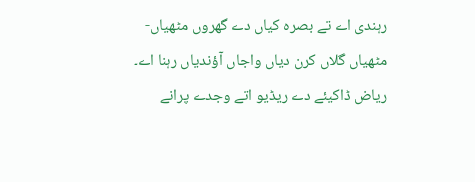رہندی اے تے بصرہ کیاں دے گھروں مٹھیاں-مٹھیاں گلاں کرن دیاں واجاں آؤندیاں رہنا اے۔ ریاض ڈاکیئے دے ریڈیو اتے وجدے پرانے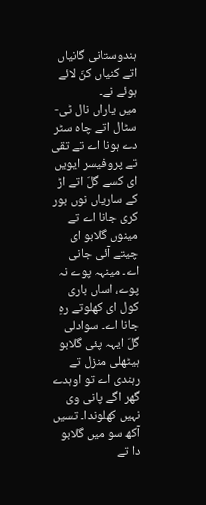ہندوستانی گانیاں اتے کنیاں کنّ لائے ہوئے نے۔
میں یاراں نال ٹی-سٹال اتے چاہ سٹر دے ہونا اے تے تقی تے پروفیسر ایویں ای کسے گلّ اتے اڑ کے ساریاں نوں بور کری جانا اے تے مینوں گلابو ای چیتے آئی جانی اے۔ مینہہ پوے نہ پوے، اساں باری کول ای کھلوتے رہِ جانا اے۔ سوادلی گلّ ایہہ پئی گلابو ہیٹھلی منزل تے رہندی اے تو اوہدے گھر اگے پانی وی نہیں کھلوندا۔ تسیں آکھ سو میں گلابو دا تے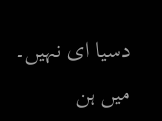دسیا ای نہیں۔ میں ہن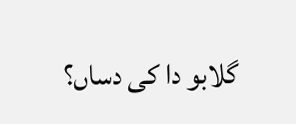گلابو دا کی دساں؟